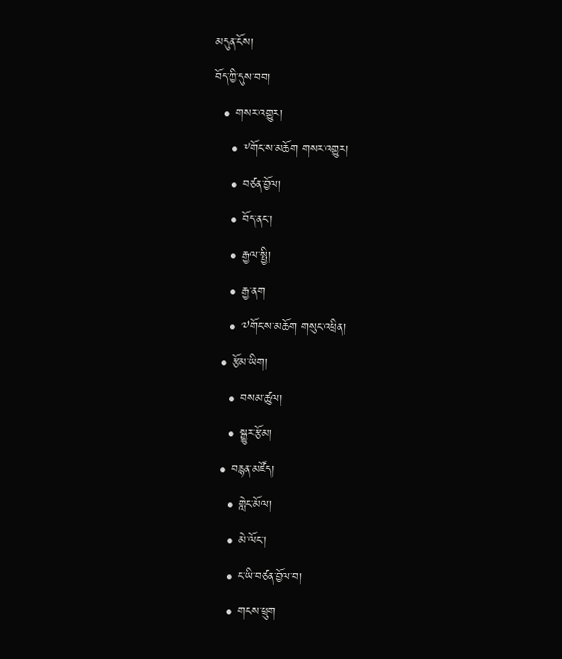མདུན་ངོས།
བོད་ཀྱི་དུས་བབ།
  • གསར་འགྱུར།
    • ༸གོང་ས་མཆོག གསར་འགྱུར།
    • བཙན་བྱོལ།
    • བོད་ནང་།
    • རྒྱལ་སྤྱི།
    • རྒྱ་ནག
    • ༧གོང་ས་མཆོག གསུང་འཕྲིན།
  • རྩོམ་ཡིག།
    • བསམ་ཚུལ།
    • སྒྱུར་རྩོམ།
  • བརྙན་མཛོད།
    • གླེང་མོལ།
    • མེ་ལོང་།
    • ང་ཡི་བཙན་བྱོལ་བ།
    • གངས་ཕྲུག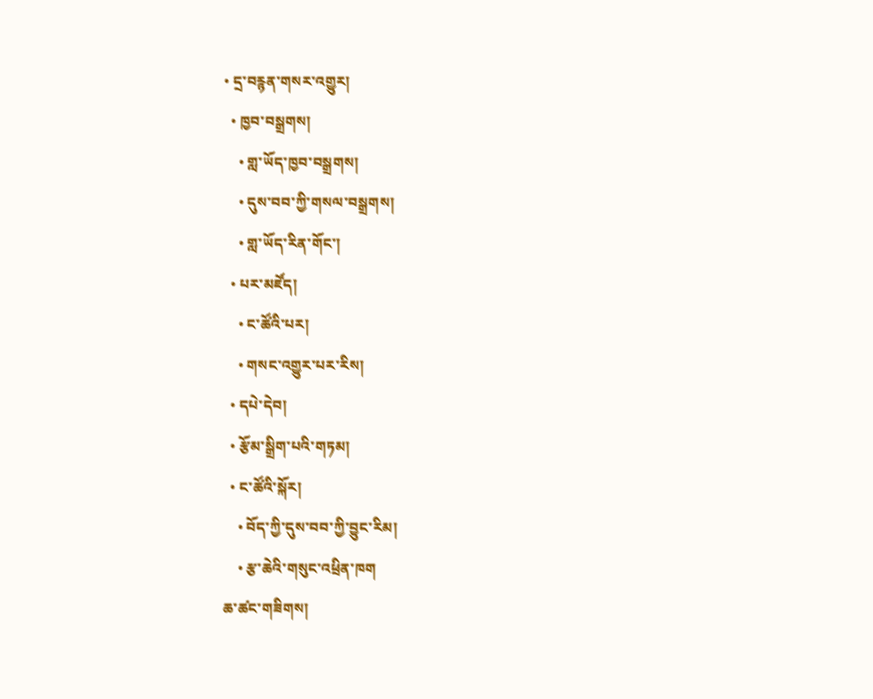• དྲ་བརྙན་གསར་འགྱུར།
  • ཁྱབ་བསྒྲགས།
    • གླ་ཡོད་ཁྱབ་བསྒྲགས།
    • དུས་བབ་ཀྱི་གསལ་བསྒྲགས།
    • གླ་ཡོད་རིན་གོང་།
  • པར་མཛོད།
    • ང་ཚོའི་པར།
    • གསང་འགྱུར་པར་རིས།
  • དཔེ་དེབ།
  • རྩོམ་སྒྲིག་པའི་གཏམ།
  • ང་ཚོའི་སྐོར།
    • བོད་ཀྱི་དུས་བབ་ཀྱི་བྱུང་རིམ།
    • རྩ་ཆེའི་གསུང་འཕྲིན་ཁག
ཆ་ཚང་གཟིགས།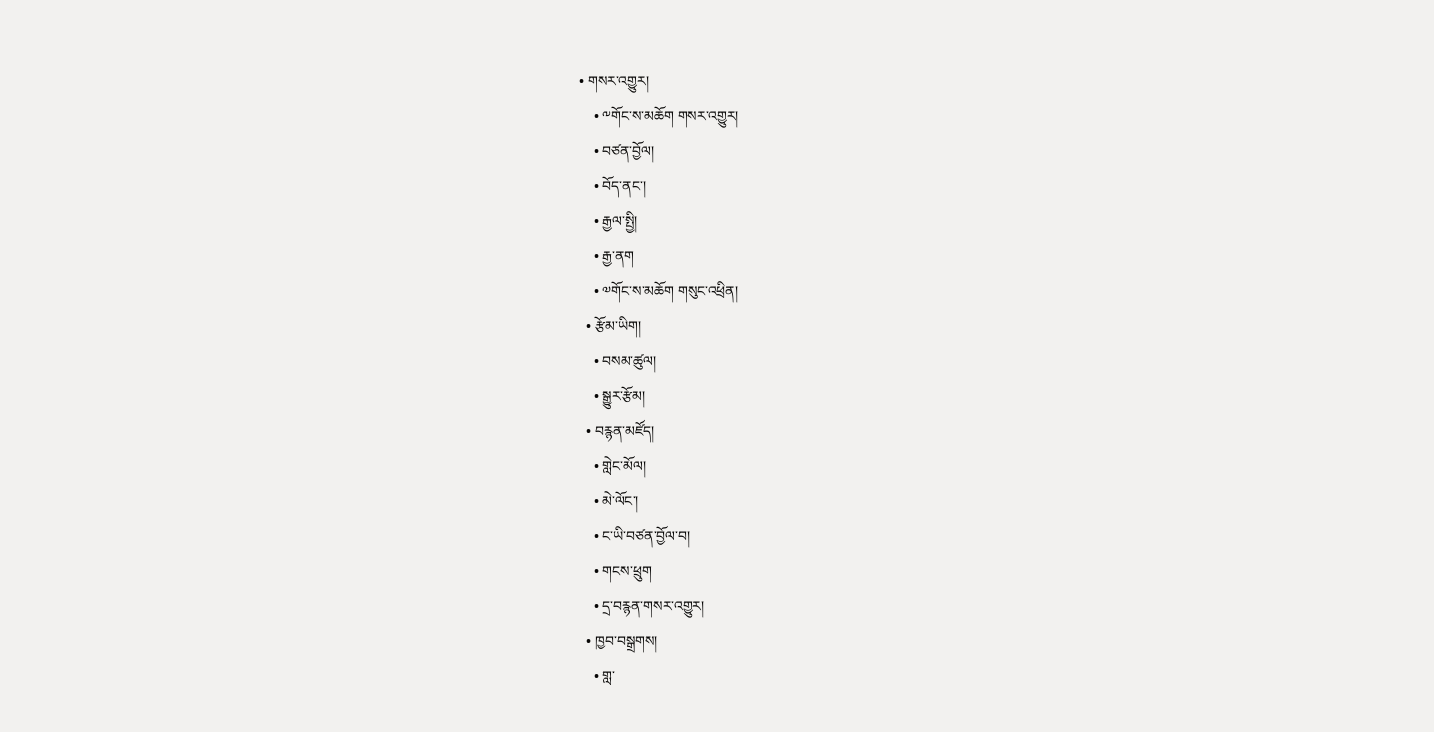• གསར་འགྱུར།
    • ༸གོང་ས་མཆོག གསར་འགྱུར།
    • བཙན་བྱོལ།
    • བོད་ནང་།
    • རྒྱལ་སྤྱི།
    • རྒྱ་ནག
    • ༧གོང་ས་མཆོག གསུང་འཕྲིན།
  • རྩོམ་ཡིག།
    • བསམ་ཚུལ།
    • སྒྱུར་རྩོམ།
  • བརྙན་མཛོད།
    • གླེང་མོལ།
    • མེ་ལོང་།
    • ང་ཡི་བཙན་བྱོལ་བ།
    • གངས་ཕྲུག
    • དྲ་བརྙན་གསར་འགྱུར།
  • ཁྱབ་བསྒྲགས།
    • གླ་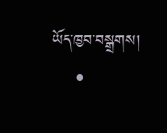ཡོད་ཁྱབ་བསྒྲགས།
    •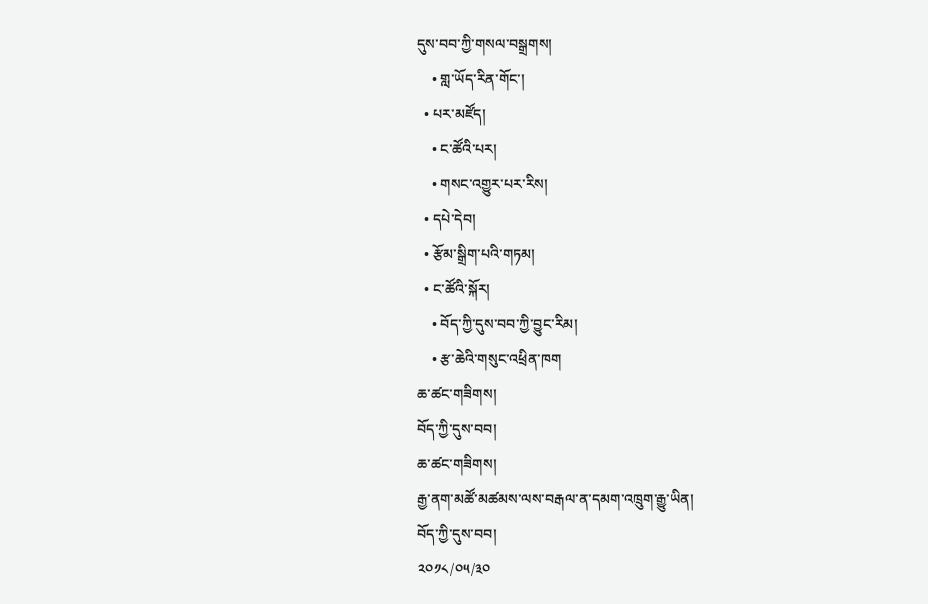དུས་བབ་ཀྱི་གསལ་བསྒྲགས།
    • གླ་ཡོད་རིན་གོང་།
  • པར་མཛོད།
    • ང་ཚོའི་པར།
    • གསང་འགྱུར་པར་རིས།
  • དཔེ་དེབ།
  • རྩོམ་སྒྲིག་པའི་གཏམ།
  • ང་ཚོའི་སྐོར།
    • བོད་ཀྱི་དུས་བབ་ཀྱི་བྱུང་རིམ།
    • རྩ་ཆེའི་གསུང་འཕྲིན་ཁག
ཆ་ཚང་གཟིགས།
བོད་ཀྱི་དུས་བབ།
ཆ་ཚང་གཟིགས།
རྒྱ་ནག་མཚོ་མཚམས་ལས་བརྒལ་ན་དམག་འཁྲུག་རྒྱུ་ཡིན།
བོད་ཀྱི་དུས་བབ།
༢༠༡༨/༠༥/༣༠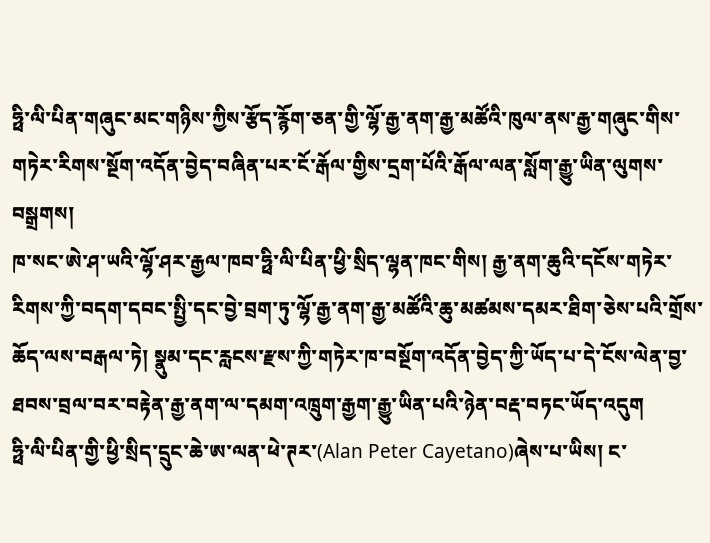ཧྥི་ལི་པིན་གཞུང་མང་གཉིས་ཀྱིས་རྩོད་རྙོག་ཅན་གྱི་ལྷོ་རྒྱ་ནག་རྒྱ་མཚོའི་ཁུལ་ནས་རྒྱ་གཞུང་གིས་གཏེར་རིགས་སྔོག་འདོན་བྱེད་བཞིན་པར་ངོ་རྒོལ་གྱིས་དྲག་པོའི་རྒོལ་ལན་སློག་རྒྱུ་ཡིན་ལུགས་བསྒྲགས།
ཁ་སང་ཨེ་ཤ་ཡའི་ལྷོ་ཤར་རྒྱལ་ཁབ་ཧྥི་ལི་པིན་ཕྱི་སྲིད་ལྷན་ཁང་གིས། རྒྱ་ནག་ཆུའི་དངོས་གཏེར་རིགས་ཀྱི་བདག་དབང་སྤྱི་དང་བྱེ་བྲག་ཏུ་ལྷོ་རྒྱ་ནག་རྒྱ་མཚོའི་ཆུ་མཚམས་དམར་ཐིག་ཅེས་པའི་གྲོས་ཆོད་ལས་བརྒལ་ཏེ། སྣུམ་དང་རླངས་རྫས་ཀྱི་གཏེར་ཁ་བསྔོག་འདོན་བྱེད་ཀྱི་ཡོད་པ་དེ་ངོས་ལེན་བྱ་ཐབས་བྲལ་བར་བརྟེན་རྒྱ་ནག་ལ་དམག་འཁྲུག་རྒྱག་རྒྱུ་ཡིན་པའི་ཉེན་བརྡ་བཏང་ཡོད་འདུག
ཧྥི་ལི་པིན་གྱི་ཕྱི་སྲིད་དྲུང་ཆེ་ཨ་ལན་ཕེ་ཊར་(Alan Peter Cayetano)ཞེས་པ་ཡིས། ང་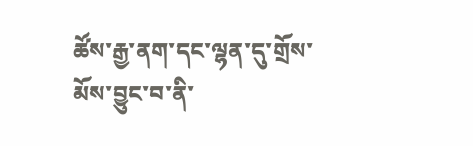ཚོས་རྒྱ་ནག་དང་ལྷན་དུ་གྲོས་མོས་བྱུང་བ་ནི་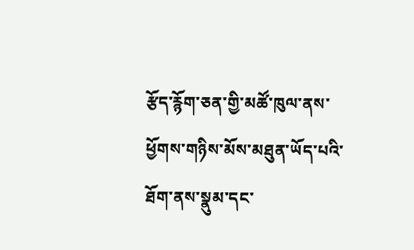རྩོད་རྙོག་ཅན་གྱི་མཚོ་ཁུལ་ནས་ཕྱོགས་གཉིས་མོས་མཐུན་ཡོད་པའི་ཐོག་ནས་སྣུམ་དང་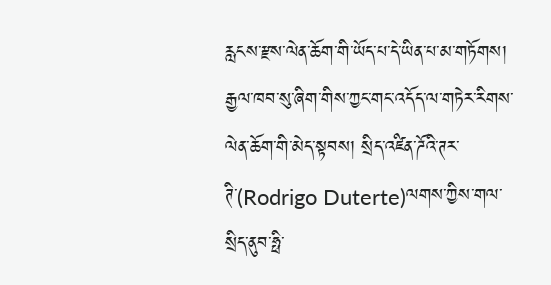རླངས་རྫས་ལེན་ཆོག་གི་ཡོད་པ་དེ་ཡིན་པ་མ་གཏོགས། རྒྱལ་ཁབ་སུ་ཞིག་གིས་ཀྱང་གང་འདོད་ལ་གཏེར་རིགས་ལེན་ཆོག་གི་མེད་སྟབས། སྲིད་འཛིན་ཌོའི་ཊར་ཊི་(Rodrigo Duterte)ལགས་ཀྱིས་གལ་སྲིད་ནུབ་ཧྥི་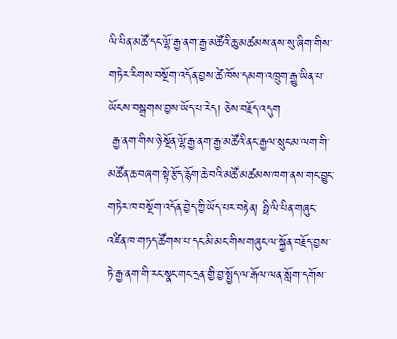ལི་པིན་མཚོ་དང་ལྷོ་རྒྱ་ནག་རྒྱ་མཚོའི་ཆུ་མཚམས་ནས་སུ་ཞིག་གིས་གཏེར་རིགས་བསྔོག་འདོན་བྱས་ཚེ་ཁོས་དམག་འཁྲུག་རྒྱུ་ཡིན་པ་ཡོངས་བསྒྲགས་བྱས་ཡོད་པ་རེད། ཅེས་བརྗོད་འདུག
 རྒྱ་ནག་གིས་ཉེ་སྔོན་ལྷོ་རྒྱ་ནག་རྒྱ་མཚོའི་ནང་རྒྱལ་སྲུང་མ་ལག་གི་མཚོན་ཆ་བཞག་སྟེ་རྩོད་རྙོག་ཆེ་བའི་མཚོ་མཚམས་ཁག་ནས་གང་བྱུང་གཏེར་ཁ་བསྔོག་འདོན་བྱེད་ཀྱི་ཡོད་པར་བརྟེན། ཧྥི་ལི་པིན་གཞུང་འཛིན་ཁ་གཏད་ཚོགས་པ་དང་མི་མང་གིས་གཞུང་ལ་སྐྱོན་བརྗོད་བྱས་ཏེ་རྒྱ་ནག་གི་རང་སྣང་གང་དྲན་གྱི་བྱ་སྤྱོད་ལ་རྒོལ་ལན་སློག་དགོས་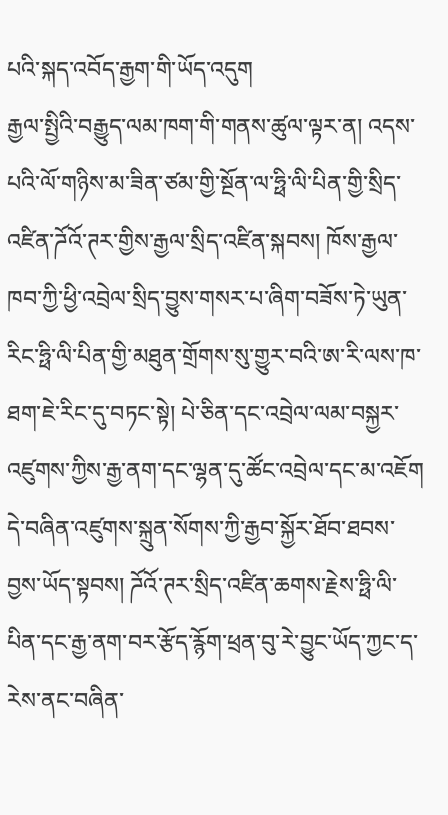པའི་སྐད་འབོད་རྒྱག་གི་ཡོད་འདུག
རྒྱལ་སྤྱིའི་བརྒྱུད་ལམ་ཁག་གི་གནས་ཚུལ་ལྟར་ན། འདས་པའི་ལོ་གཉིས་མ་ཟིན་ཙམ་གྱི་སྔོན་ལ་ཧྥི་ལི་པིན་གྱི་སྲིད་འཛིན་ཌོའོ་ཊར་གྱིས་རྒྱལ་སྲིད་འཛིན་སྐབས། ཁོས་རྒྱལ་ཁབ་ཀྱི་ཕྱི་འབྲེལ་སྲིད་བྱུས་གསར་པ་ཞིག་བཟོས་ཏེ་ཡུན་རིང་ཧྥི་ལི་པིན་གྱི་མཐུན་གྲོགས་སུ་གྱུར་བའི་ཨ་རི་ལས་ཁ་ཐག་ཇེ་རིང་དུ་བཏང་སྟེ། པེ་ཅིན་དང་འབྲེལ་ལམ་བསྐྱར་འཛུགས་ཀྱིས་རྒྱ་ནག་དང་ལྷན་དུ་ཚོང་འབྲེལ་དང་མ་འཇོག དེ་བཞིན་འཛུགས་སྐྲུན་སོགས་ཀྱི་རྒྱབ་སྐྱོར་ཐོབ་ཐབས་བྱས་ཡོད་སྟབས། ཌོའོ་ཊར་སྲིད་འཛིན་ཆགས་རྗེས་ཧྥི་ལི་པིན་དང་རྒྱ་ནག་བར་རྩོད་རྙོག་ཕྲན་བུ་རེ་བྱུང་ཡོད་ཀྱང་ད་རེས་ནང་བཞིན་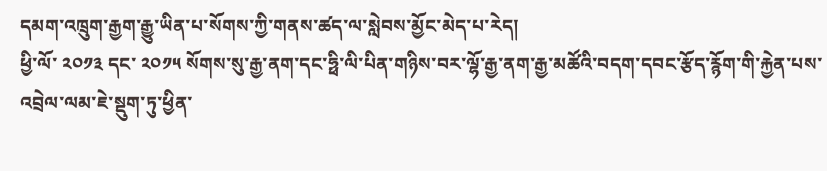དམག་འཁྲུག་རྒྱག་རྒྱུ་ཡིན་པ་སོགས་ཀྱི་གནས་ཚད་ལ་སླེབས་མྱོང་མེད་པ་རེད།
ཕྱི་ལོ་ ༢༠༡༣ དང་ ༢༠༡༥ སོགས་སུ་རྒྱ་ནག་དང་ཧྥི་ལི་པིན་གཉིས་བར་ལྷོ་རྒྱ་ནག་རྒྱ་མཚོའི་བདག་དབང་རྩོད་རྙོག་གི་རྐྱེན་པས་འབྲེལ་ལམ་ཇེ་སྡུག་ཏུ་ཕྱིན་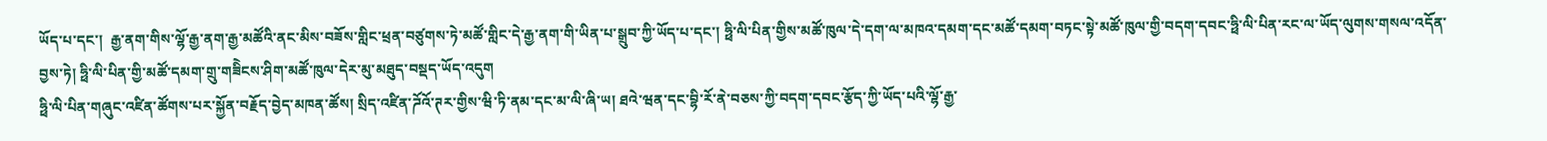ཡོད་པ་དང་།  རྒྱ་ནག་གིས་ལྷོ་རྒྱ་ནག་རྒྱ་མཚོའི་ནང་མིས་བཟོས་གླིང་ཕྲན་བཙུགས་ཏེ་མཚོ་གླིང་དེ་རྒྱ་ནག་གི་ཡིན་པ་སྒྲུབ་ཀྱི་ཡོད་པ་དང་། ཧྥི་ལི་པིན་གྱིས་མཚོ་ཁུལ་དེ་དག་ལ་མཁའ་དམག་དང་མཚོ་དམག་བཏང་སྟེ་མཚོ་ཁུལ་གྱི་བདག་དབང་ཧྥི་ལི་པིན་རང་ལ་ཡོད་ལུགས་གསལ་འདོན་བྱས་ཏེ། ཧྥི་ལི་པིན་གྱི་མཚོ་དམག་གྲུ་གཟིེངས་ཤིག་མཚོ་ཁུལ་དེར་མུ་མཐུད་བསྡད་ཡོད་འདུག
ཧྥི་ལི་པིན་གཞུང་འཛིན་ཚོགས་པར་སྐྱོན་བརྗོད་བྱེད་མཁན་ཚོས། སྲིད་འཛིན་ཌོའོ་ཊར་གྱིས་ཝི་ཏི་ནམ་དང་མ་ལི་ཞི་ཡ། ཐའེ་ཝན་དང་བྷི་རོ་ནེ་བཅས་ཀྱི་བདག་དབང་རྩོད་ཀྱི་ཡོད་པའི་ལྷོ་རྒྱ་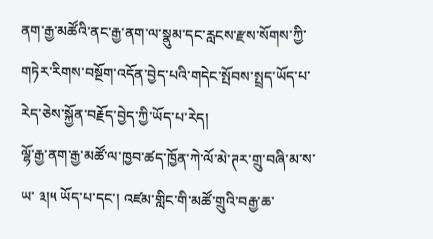ནག་རྒྱ་མཚོའི་ནང་རྒྱ་ནག་ལ་སྣུམ་དང་རླངས་རྫས་སོགས་ཀྱི་གཏེར་རིགས་བསྔོག་འདོན་བྱེད་པའི་གདེང་སྤོབས་སྤྲད་ཡོད་པ་རེད་ཅེས་སྐྱོན་བརྗོད་བྱེད་ཀྱི་ཡོད་པ་རེད།
ལྷོ་རྒྱ་ནག་རྒྱ་མཚོ་ལ་ཁྱབ་ཚད་ཁྱོན་ཀེ་ལོ་མེ་ཊར་གྲུ་བཞི་མ་ས་ཡ་ ༣།༥ ཡོད་པ་དང་། འཛམ་གླིང་གི་མཚོ་གྲུའི་བརྒྱ་ཆ་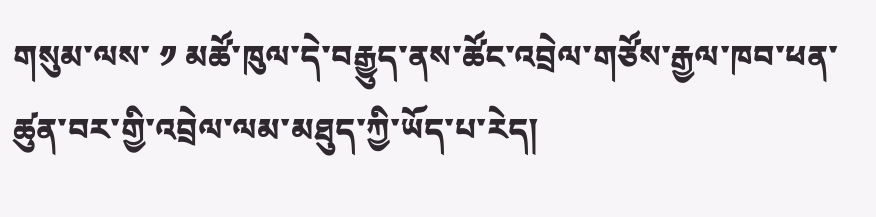གསུམ་ལས་ ༡ མཚོ་ཁུལ་དེ་བརྒྱུད་ནས་ཚོང་འབྲེལ་གཙོས་རྒྱལ་ཁབ་ཕན་ཚུན་བར་གྱི་འབྲེལ་ལམ་མཐུད་ཀྱི་ཡོད་པ་རེད།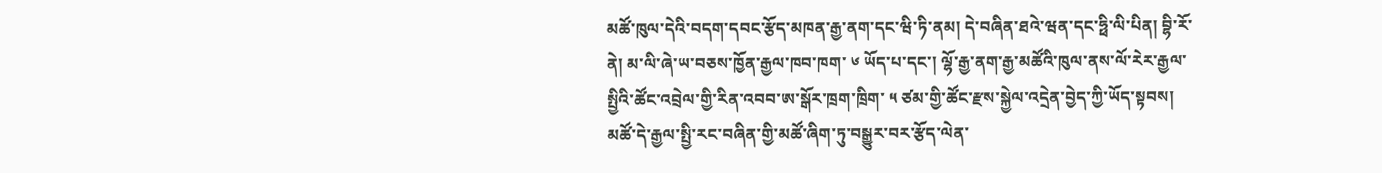མཚོ་ཁུལ་དེའི་བདག་དབང་རྩོད་མཁན་རྒྱ་ནག་དང་ཝི་ཏི་ནམ། དེ་བཞིན་ཐའེ་ཝན་དང་ཧྥི་ལི་པིན། བྷི་རོ་ནེ། མ་ལི་ཞེ་ཡ་བཅས་ཁྱོན་རྒྱལ་ཁབ་ཁག་ ༦ ཡོད་པ་དང་། ལྷོ་རྒྱ་ནག་རྒྱ་མཚོའི་ཁུལ་ནས་ལོ་རེར་རྒྱལ་སྤྱིའི་ཚོང་འབྲེལ་གྱི་རིན་འབབ་ཨ་སྒོར་ཁྲག་ཁྲིག་ ༥ ཙམ་གྱི་ཚོང་རྫས་སྐྱེལ་འདྲེན་བྱེད་ཀྱི་ཡོད་སྟབས། མཚོ་དེ་རྒྱལ་སྤྱི་རང་བཞིན་གྱི་མཚོ་ཞིག་ཏུ་བསྒྱུར་བར་རྩོད་ལེན་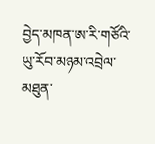བྱེད་མཁན་ཨ་རི་གཙོའི་ཡུ་རོབ་མཉམ་འབྲེལ་མཐུན་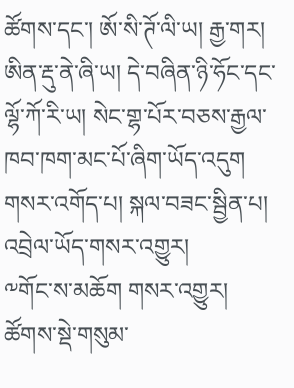ཚོགས་དང་། ཨོ་སི་ཊོ་ལི་ཡ། རྒྱ་གར། ཨིན་རྡུ་ནེ་ཞི་ཡ། དེ་བཞིན་ཉི་ཧོང་དང་ལྷོ་ཀོ་རི་ཡ། སེང་གྷ་པོར་བཅས་རྒྱལ་ཁབ་ཁག་མང་པོ་ཞིག་ཡོད་འདུག
གསར་འགོད་པ། སྐལ་བཟང་སྦྱིན་པ།
འབྲེལ་ཡོད་གསར་འགྱུར།
༸གོང་ས་མཆོག གསར་འགྱུར།
ཚོགས་སྡེ་གསུམ་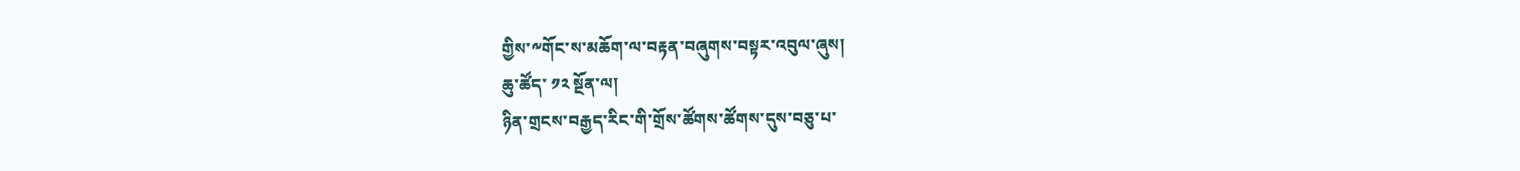གྱིས་༸གོང་ས་མཆོག་ལ་བརྟན་བཞུགས་བསྟར་འབུལ་ཞུས།
ཆུ་ཚོད་ ༡༢ སྔོན་ལ།
ཉིན་གྲངས་བརྒྱད་རིང་གི་གྲོས་ཚོགས་ཚོགས་དུས་བཅུ་པ་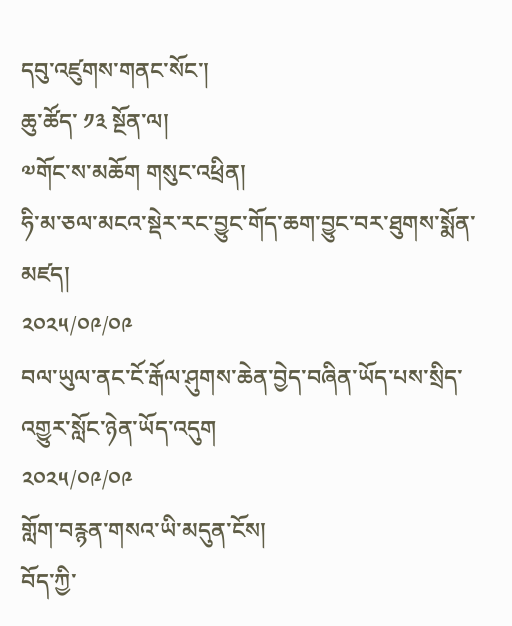དབུ་འཛུགས་གནང་སོང་།
ཆུ་ཚོད་ ༡༣ སྔོན་ལ།
༧གོང་ས་མཆོག གསུང་འཕྲིན།
ཧི་མ་ཅལ་མངའ་སྡེར་རང་བྱུང་གོད་ཆག་བྱུང་བར་ཐུགས་སྨོན་མཛད།
༢༠༢༥/༠༩/༠༩
བལ་ཡུལ་ནང་ངོ་རྒོལ་ཤུགས་ཆེན་བྱེད་བཞིན་ཡོད་པས་སྲིད་འགྱུར་སློང་ཉེན་ཡོད་འདུག
༢༠༢༥/༠༩/༠༩
གློག་བརྙན་གསའ་ཡི་མདུན་ངོས།
བོད་ཀྱི་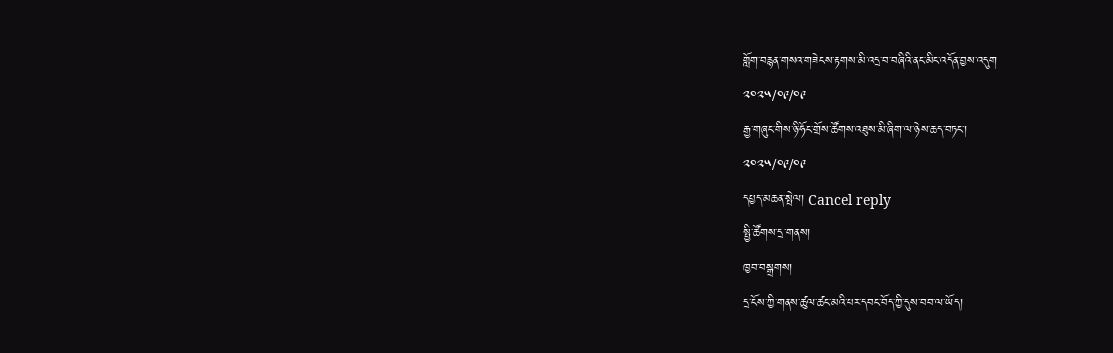གློག་བརྙན་གསའ་གཟེངས་རྟགས་མི་འདྲ་བ་བཞིའི་ནང་མིང་འདོན་བྱས་འདུག
༢༠༢༥/༠༩/༠༩
རྒྱ་གཞུང་གིས་ཉི་ཧོང་གྲོས་ཚོགས་འཐུས་མི་ཞིག་ལ་ཉེས་ཆད་བཏང་།
༢༠༢༥/༠༩/༠༩
དཔྱད་མཆན་སྤེལ། Cancel reply
སྤྱི་ཚོགས་དྲ་གནས།
ཁྱབ་བསྒྲགས།
དྲ་ངོས་ཀྱི་གནས་ཚུལ་ཚང་མའི་པར་དབང་བོད་ཀྱི་དུས་བབ་ལ་ཡོད།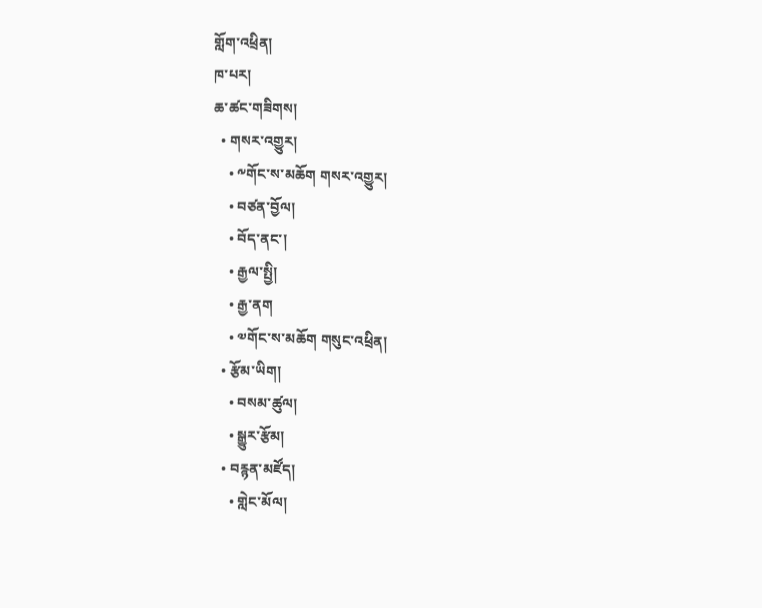གློག་འཕྲིན།
ཁ་པར།
ཆ་ཚང་གཟིགས།
  • གསར་འགྱུར།
    • ༸གོང་ས་མཆོག གསར་འགྱུར།
    • བཙན་བྱོལ།
    • བོད་ནང་།
    • རྒྱལ་སྤྱི།
    • རྒྱ་ནག
    • ༧གོང་ས་མཆོག གསུང་འཕྲིན།
  • རྩོམ་ཡིག།
    • བསམ་ཚུལ།
    • སྒྱུར་རྩོམ།
  • བརྙན་མཛོད།
    • གླེང་མོལ།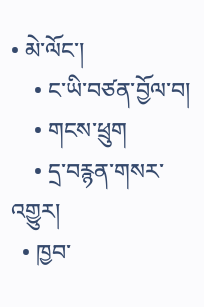• མེ་ལོང་།
    • ང་ཡི་བཙན་བྱོལ་བ།
    • གངས་ཕྲུག
    • དྲ་བརྙན་གསར་འགྱུར།
  • ཁྱབ་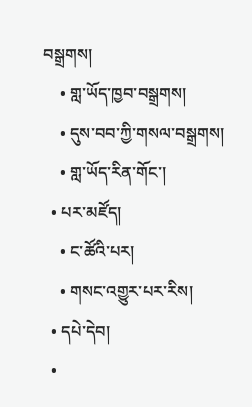བསྒྲགས།
    • གླ་ཡོད་ཁྱབ་བསྒྲགས།
    • དུས་བབ་ཀྱི་གསལ་བསྒྲགས།
    • གླ་ཡོད་རིན་གོང་།
  • པར་མཛོད།
    • ང་ཚོའི་པར།
    • གསང་འགྱུར་པར་རིས།
  • དཔེ་དེབ།
  •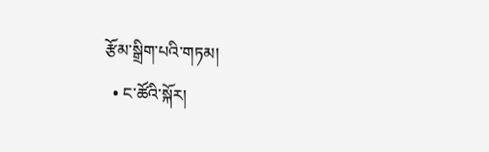རྩོམ་སྒྲིག་པའི་གཏམ།
  • ང་ཚོའི་སྐོར།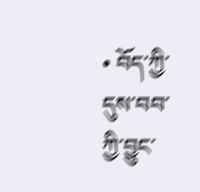• བོད་ཀྱི་དུས་བབ་ཀྱི་བྱུང་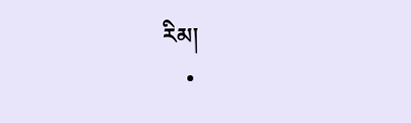རིམ།
    •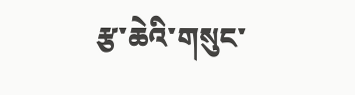རྩ་ཆེའི་གསུང་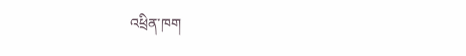འཕྲིན་ཁག